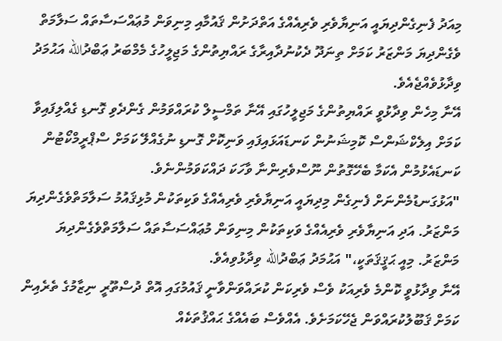މިއަދު ފެނިގެންދިޔައީ އަނިޔާވެރި ވެރިއެއްގެ އަތްދަށުން ޤައުމާއި މިނިވަން މުޢައްސަސާތައް ސަލާމަތް ވެގެންދިޔަ މަންޒަރު ކަމަށް ތިނަދޫ ދެކުނުދާއިރާގެ ރައްޔިތުންގެ މަޖިލީހުގެ މެމްބަރު ޢަބްދުالله އަޙުމަދު ވިދާޅުވެއްޖެއެވެ.
އޭނާ މިހެން ވިދާޅުވީ ރައްޔިތުންގެ މަޖިލީހުގައި އޭނާ ތަމްސީލް ކުރައްވަމުން ގެންދެވި ގޮނޑި ގެއްލިފައިވާ ކަމަށް އިލެކްޝަންސް ކޮމިޝަނުން ކަނޑައަޅައިފައި ވަނިކޮށް ގޮނޑި ނުގެއްލޭ ކަމަށް ސްޕްރީމްކޯޓުން ކަނޑައެޅުމުން އެކަމާ ބެހޭގޮތުން ނޫސްވެރިންނާ ވާހަކަ ދައްކަވަމުންނެވެ.
"އަޅުގަނޑުމެންނަށް ފެނިގެން މިދިޔައީ އަނިޔާވެރި ވެރިއެއްގެ ވަކިތަކުން މުޅިޤައުމު ސަލާމަތްވެގެންދިޔަ މަންޒަރު. އަދި އަނިޔާވެރި ވެރިއެއްގެ ވަކިތަކުން މިނިވަން މުޢައްސަސާތައް ސަލާމަތްވެގެންދިޔަ މަންޒަރު. މިއީ ޙަޤީޤަތަކީ،" އަޙުމަދު ޢަބްދުالله ވިދާޅުވިއެވެ.
އޭނާ ވިދާޅުވީ ކޮންމެ ވެރިއަކު ވެސް ވެރިކަން ކުރައްވަންވާނީ ޤައުމުގައި އޮތް ދުސްތޫރީ ނިޒާމުގެ ތެރެއިން ކަމަށް ޤަބޫލުކުރައްވަން ޖެހޭކަމަށެވެ. އެއްވެސް ބައެއްގެ ޙައްޤުތަކެއް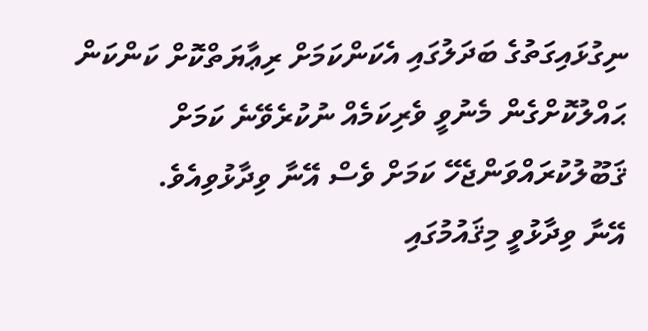ނިގުޅައިގަތުގެ ބަދަލުގައި އެކަންކަމަށް ރިޢާޔަތްކޮށް ކަންކަން ޙައްލުކޮށްގެން މެނުވީ ވެރިކަމެއް ނުކުރެވޭނެ ކަމަށް ޤަބޫލުކުރައްވަންޖެހޭ ކަމަށް ވެސް އޭނާ ވިދާޅުވިއެވެ.
އޭނާ ވިދާޅުވީ މިޤައުމުގައި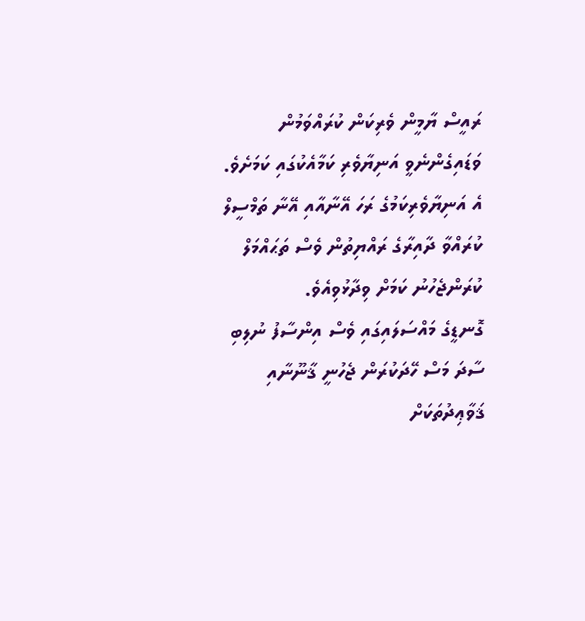ރައީސް ޔާމީން ވެރިކަން ކުރައްވަމުން ވަޑައިގެންނެވީ އަނިޔާވެރި ކަމާއެކުގައި ކަމަށެވެ. އެ އަނިޔާވެރިކަމުގެ ރަހަ އޭނާއާއި އޭނާ ތަމްސީލް ކުރައްވާ ދާއިރާގެ ރައްޔިތުން ވެސް ތަޙައްމަލް ކުރަންޖެހުނު ކަމަށް ވިދާޅުވިއެވެ.
ގޮނޑީގެ މައްސަލައިގައި ވެސް އިންސާފު ނުލިބި ސާދަ މަސް ހޭދަކުރަން ޖެހުނީ ޤާނޫނާއި ޤަވާޢިދުތަކަށް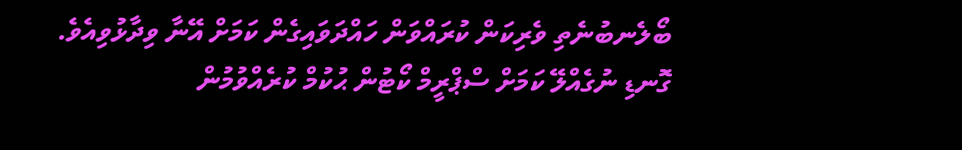ބޯލެނބުނެތި ވެރިކަން ކުރައްވަން ހައްދަވައިގެން ކަމަށް އޭނާ ވިދާޅުވިއެވެ. ގޮނޑި ނުގެއްލޭ ކަމަށް ސްޕްރީމް ކޯޓުން ޙުކުމް ކުރެއްވުމުން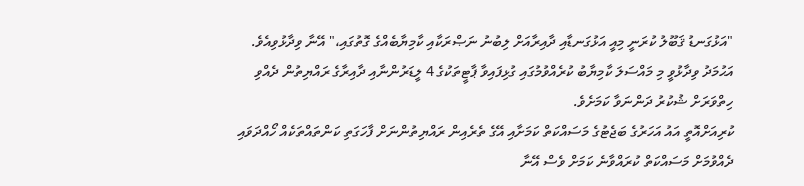"އަޅުގަނޑު ޤަބޫލު ކުރަނީ މިއީ އަޅުގަނޑާއި ދާއިރާއަށް ލިބުނު ނަޞްރަކާއި ކާމިޔާބެއްގެ ގޮތުގައި،" އޭނާ ވިދާޅުވިއެވެ.
އަޙުމަދު ވިދާޅުވީ މި މައްސަލަ ކާމިޔާބު ކުރެއްވުމުގައި ގުޅިފައިވާ ޕާޓީތަކުގެ 4 ލީޑަރުންނާއި ދާއިރާގެ ރައްޔިތުން ދެއްވި ހިތްވަރަށް ޝުކުރު ދަންނަވާ ކަމަށެވެ.
ކުރިއަށްއޮތީ އައު އަހަރުގެ ބަޖެޓުގެ މަސައްކަތް ކަމަށާއި އޭގެ ތެރެއިން ރައްޔިތުންނަށް ފާހަގަތި ކަންތައްތަކެއް ހޯއްދަވައި ދެއްވުމަށް މަސައްކަތް ކުރައްވާނެ ކަމަށް ވެސް އޭނާ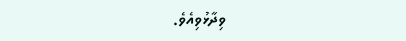ވިދާޅުވިއެވެ.